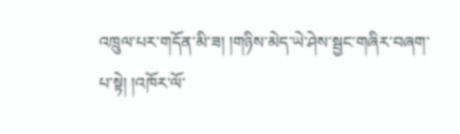འཁྲུལ་པར་གདོན་མི་ཟ། །གཉིས་མེད་ཡེ་ཤེས་སྦྱང་གཞིར་བཞག་པ་སྟེ། །འཁོར་ལོ་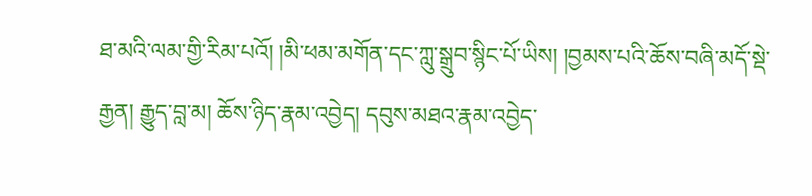ཐ་མའི་ལམ་གྱི་རིམ་པའོ། །མི་ཕམ་མགོན་དང་ཀླུ་སྒྲུབ་སྙིང་པོ་ཡིས། །བྱམས་པའི་ཆོས་བཞི་མདོ་སྡེ་རྒྱན། རྒྱུད་བླ་མ། ཆོས་ཉིད་རྣམ་འབྱེད། དབུས་མཐའ་རྣམ་འབྱེད་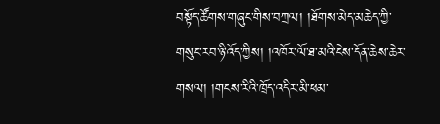བསྟོད་ཚོགས་གཞུང་གིས་བཀྲལ། །ཐོགས་མེད་མཆེད་ཀྱི་གསུང་རབ་ཉི་འོད་ཀྱིས། །འཁོར་ལོ་ཐ་མའི་ངེས་དོན་ཆེས་ཆེར་གསལ། །གངས་རིའི་ཁྲོད་འདིར་མི་ཕམ་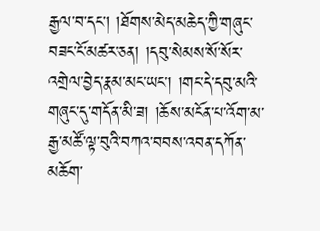རྒྱལ་བ་དང་། །ཐོགས་མེད་མཆེད་ཀྱི་གཞུང་བཟང་ངོ་མཚར་ཅན། །དབུ་སེམས་སོ་སོར་འགྲེལ་བྱེད་རྣམ་མང་ཡང་། །གང་དེ་དབུ་མའི་གཞུང་དུ་གདོན་མི་ཟ། །ཆོས་མངོན་པ་འོག་མ་རྒྱ་མཚོ་ལྟ་བུའི་བཀའ་བབས་འབན་དཀོན་མཆོག་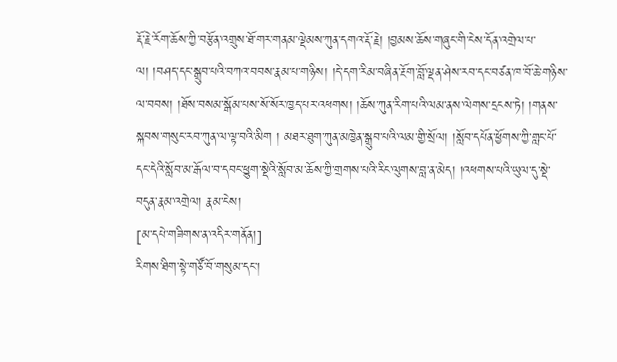རྡོ་རྗེ་རོག་ཆོས་ཀྱི་བརྩོན་འགྲུས་ཐོ་གར་གནམ་ལྡེམས་ཀུན་དགའ་རྡོ་རྗེ། །བྱམས་ཆོས་གཞུང་གི་ངེས་དོན་འགྲེལ་པ་ལ། །བཤད་དང་སྒྲུབ་པའི་བཀའ་བབས་རྣམ་པ་གཉིས། །དེ་དག་རིམ་བཞིན་རྔོག་བློ་ལྡན་ཤེས་རབ་དང་བཙན་ཁ་བོ་ཆེ་གཉིས་ལ་བབས། །ཐོས་བསམ་སྒོམ་པས་སོ་སོར་ཁྱད་པར་འཕགས། །ཆོས་ཀུན་རིག་པའི་ལམ་ནས་ལེགས་དྲངས་ཏེ། །གནས་སྐབས་གསུང་རབ་ཀུན་ལ་ལྟ་བའི་མིག ། མཐར་ཐུག་ཀུན་མཁྱེན་སྒྲུབ་པའི་ལམ་གྱི་སྲོལ། །སློབ་དཔོན་ཕྱོགས་ཀྱི་གླང་པོ་དང་དེའི་སློབ་མ་རྒོལ་བ་དབང་ཕྱུག་སྡེའི་སློབ་མ་ཆོས་ཀྱི་གྲགས་པའི་རིང་ལུགས་བླ་ན་མེད། །འཕགས་པའི་ཡུལ་དུ་སྡེ་བདུན་རྣམ་འགྲེལ། རྣམ་ངེས།
[མ་དཔེ་གཟིགས་ན་འདིར་གནོན།]
རིགས་ཐིག་སྟེ་གཙོ་བོ་གསུམ་དང་།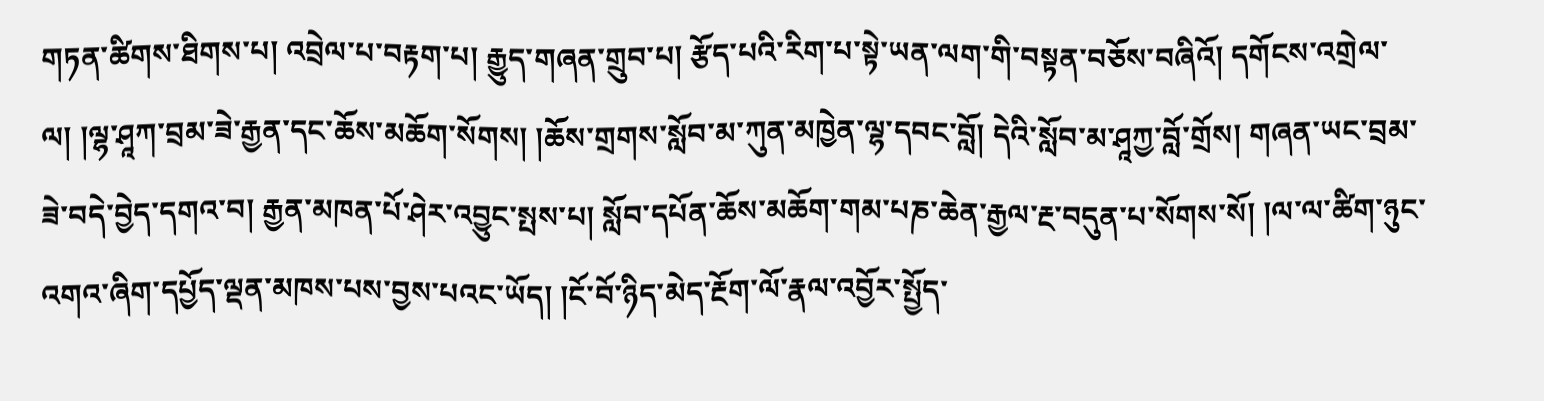གཏན་ཚིགས་ཐིགས་པ། འབྲེལ་པ་བརྟག་པ། རྒྱུད་གཞན་གྲུབ་པ། རྩོད་པའི་རིག་པ་སྟེ་ཡན་ལག་གི་བསྟན་བཅོས་བཞིའོ། དགོངས་འགྲེལ་ལ། །ལྷ་ཤཱཀ་བྲམ་ཟེ་རྒྱན་དང་ཆོས་མཆོག་སོགས། །ཆོས་གྲགས་སློབ་མ་ཀུན་མཁྱེན་ལྷ་དབང་བློ། དེའི་སློབ་མ་ཤཱཀྱ་བློ་གྲོས། གཞན་ཡང་བྲམ་ཟེ་བདེ་བྱེད་དགའ་བ། རྒྱན་མཁན་པོ་ཤེར་འབྱུང་སྤས་པ། སློབ་དཔོན་ཆོས་མཆོག་གམ་པཎ་ཆེན་རྒྱལ་རྔ་བདུན་པ་སོགས་སོ། །ལ་ལ་ཚིག་ཉུང་འགའ་ཞིག་དཔྱོད་ལྡན་མཁས་པས་བྱས་པའང་ཡོད། །ངོ་བོ་ཉིད་མེད་རྔོག་ལོ་རྣལ་འབྱོར་སྤྱོད་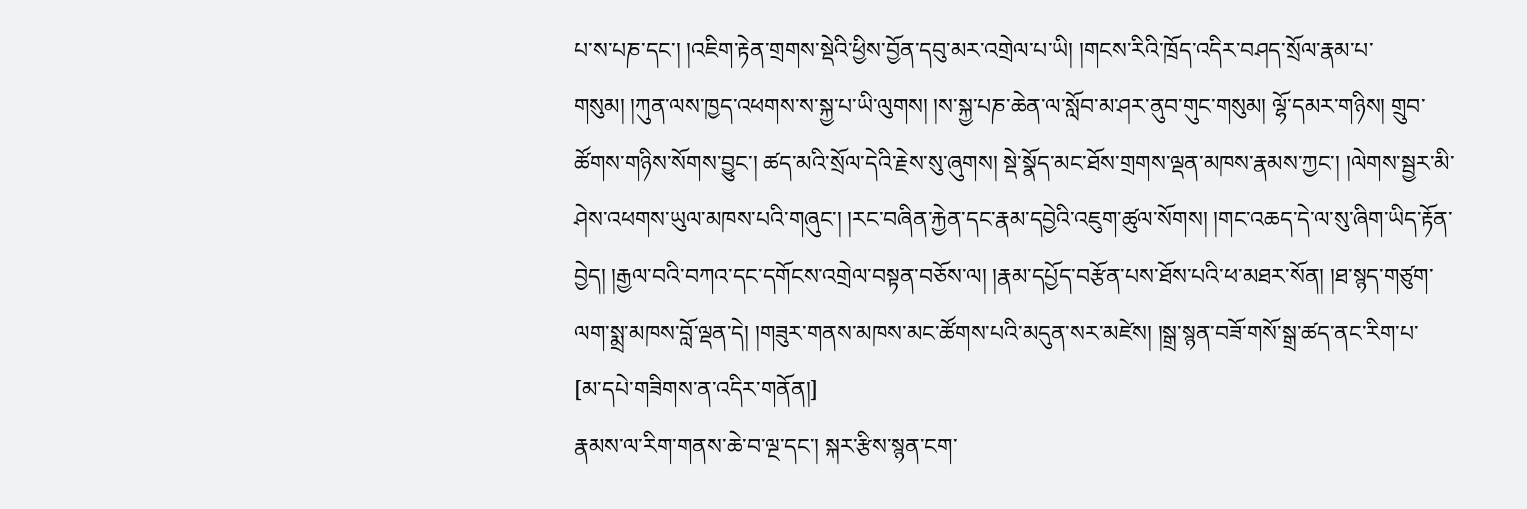པ་ས་པཎ་དང་། །འཇིག་རྟེན་གྲགས་སྡེའི་ཕྱིས་བྱོན་དབུ་མར་འགྲེལ་པ་ཡི། །གངས་རིའི་ཁྲོད་འདིར་བཤད་སྲོལ་རྣམ་པ་གསུམ། །ཀུན་ལས་ཁྱད་འཕགས་ས་སྐྱ་པ་ཡི་ལུགས། །ས་སྐྱ་པཎ་ཆེན་ལ་སློབ་མ་ཤར་ནུབ་གུང་གསུམ། ལྷོ་དམར་གཉིས། གྲུབ་ཚོགས་གཉིས་སོགས་བྱུང་། ཚད་མའི་སྲོལ་དེའི་རྗེས་སུ་ཞུགས། སྡེ་སྣོད་མང་ཐོས་གྲགས་ལྡན་མཁས་རྣམས་ཀྱང་། །ལེགས་སྦྱར་མི་ཤེས་འཕགས་ཡུལ་མཁས་པའི་གཞུང་། །རང་བཞིན་རྐྱེན་དང་རྣམ་དབྱེའི་འཇུག་ཚུལ་སོགས། །གང་འཆད་དེ་ལ་སུ་ཞིག་ཡིད་རྟོན་བྱེད། །རྒྱལ་བའི་བཀའ་དང་དགོངས་འགྲེལ་བསྟན་བཅོས་ལ། །རྣམ་དཔྱོད་བརྩོན་པས་ཐོས་པའི་ཕ་མཐར་སོན། །ཐ་སྙད་གཙུག་ལག་སྨྲ་མཁས་བློ་ལྡན་དེ། །གཟུར་གནས་མཁས་མང་ཚོགས་པའི་མདུན་སར་མཛེས། །སྒྲ་སྙན་བཟོ་གསོ་སྒྲ་ཚད་ནང་རིག་པ་
[མ་དཔེ་གཟིགས་ན་འདིར་གནོན།]
རྣམས་ལ་རིག་གནས་ཆེ་བ་ལྔ་དང་། སྐར་རྩིས་སྙན་ངག་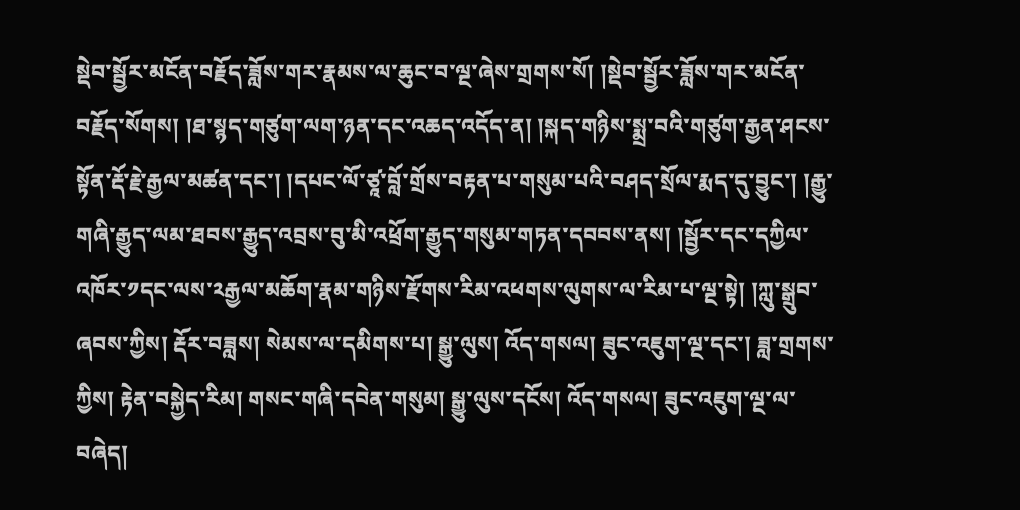སྡེབ་སྦྱོར་མངོན་བརྗོད་ཟློས་གར་རྣམས་ལ་ཆུང་བ་ལྔ་ཞེས་གྲགས་སོ། །སྡེབ་སྦྱོར་ཟློས་གར་མངོན་བརྗོད་སོགས། །ཐ་སྙད་གཙུག་ལག་ཉན་དང་འཆད་འདོད་ན། །སྐད་གཉིས་སྨྲ་བའི་གཙུག་རྒྱན་ཤངས་སྟོན་རྡོ་རྗེ་རྒྱལ་མཚན་དང་། །དཔང་ལོ་ཙཱ་བློ་གྲོས་བརྟན་པ་གསུམ་པའི་བཤད་སྲོལ་རྨད་དུ་བྱུང་། །རྒྱུ་གཞི་རྒྱུད་ལམ་ཐབས་རྒྱུད་འབྲས་བུ་མི་འཕྲོག་རྒྱུད་གསུམ་གཏན་དབབས་ནས། །སྦྱོར་དང་དཀྱིལ་འཁོར་༡དང་ལས་༢རྒྱལ་མཆོག་རྣམ་གཉིས་རྫོགས་རིམ་འཕགས་ལུགས་ལ་རིམ་པ་ལྔ་སྟེ། །ཀླུ་སྒྲུབ་ཞབས་ཀྱིས། རྡོར་བཟླས། སེམས་ལ་དམིགས་པ། སྒྱུ་ལུས། འོད་གསལ། ཟུང་འཇུག་ལྔ་དང་། ཟླ་གྲགས་ཀྱིས། རྟེན་བསྐྱེད་རིམ། གསང་གཞི་དབེན་གསུམ། སྒྱུ་ལུས་དངོས། འོད་གསལ། ཟུང་འཇུག་ལྔ་ལ་བཞེད།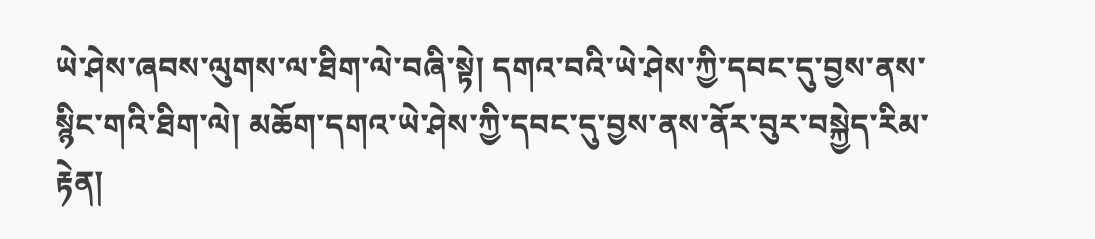ཡེ་ཤེས་ཞབས་ལུགས་ལ་ཐིག་ལེ་བཞི་སྟེ། དགའ་བའི་ཡེ་ཤེས་ཀྱི་དབང་དུ་བྱས་ནས་སྙིང་གའི་ཐིག་ལེ། མཆོག་དགའ་ཡེ་ཤེས་ཀྱི་དབང་དུ་བྱས་ནས་ནོར་བུར་བསྐྱེད་རིམ་རྟེན།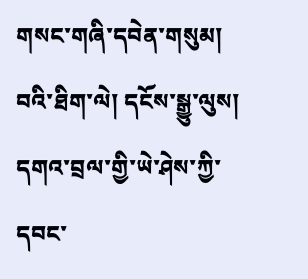གསང་གཞི་དབེན་གསུམ། བའི་ཐིག་ལེ། དངོས་སྒྱུ་ལུས། དགའ་བྲལ་གྱི་ཡེ་ཤེས་ཀྱི་དབང་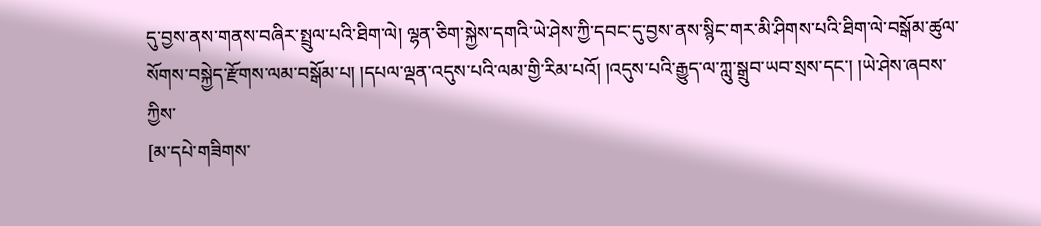དུ་བྱས་ནས་གནས་བཞིར་སྤྲུལ་པའི་ཐིག་ལེ། ལྷན་ཅིག་སྐྱེས་དགའི་ཡེ་ཤེས་ཀྱི་དབང་དུ་བྱས་ནས་སྙིང་གར་མི་ཤིགས་པའི་ཐིག་ལེ་བསྒོམ་ཚུལ་སོགས་བསྐྱེད་རྫོགས་ལམ་བསྒོམ་པ། །དཔལ་ལྡན་འདུས་པའི་ལམ་གྱི་རིམ་པའོ། །འདུས་པའི་རྒྱུད་ལ་ཀླུ་སྒྲུབ་ཡབ་སྲས་དང་། །ཡེ་ཤེས་ཞབས་ཀྱིས་
[མ་དཔེ་གཟིགས་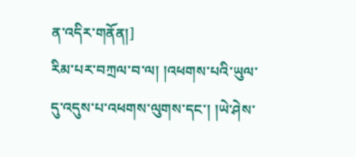ན་འདིར་གནོན།]
རིམ་པར་བཀྲལ་བ་ལ། །འཕགས་པའི་ཡུལ་དུ་འདུས་པ་འཕགས་ལུགས་དང་། །ཡེ་ཤེས་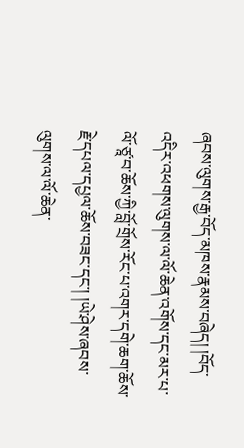ཞབས་ལུགས་རྒྱ་བོད་མཁས་རྣམས་བཞེད། །བོད་འདིར་འཕགས་ལུགས་ལ་ལོ་ཆེན་འགོས་དང་མར་པ་ལོ་ཙཱ་བ་ཆོས་ཀྱི་བློ་གྲོས་རོང་པ་འགར་དགེ་ཆག་ཆོས་རྗེ་དཔལ་དཔྱལ་ཆོས་བཟང་དང་། །ཡེ་ཤེས་ཞབས་ལུགས་ལ་ལོ་ཆེན་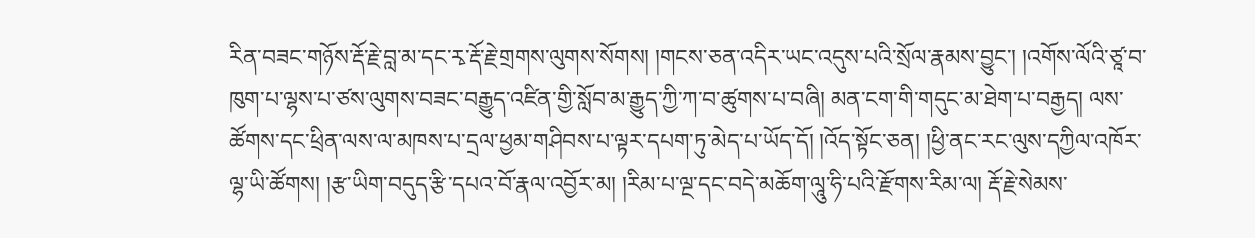རིན་བཟང་གཉོས་རྡོ་རྗེ་བླ་མ་དང་རྭ་རྡོ་རྗེ་གྲགས་ལུགས་སོགས། །གངས་ཅན་འདིར་ཡང་འདུས་པའི་སྲོལ་རྣམས་བྱུང་། །འགོས་ལོའི་ཙཱ་བ་ཁུག་པ་ལྷས་པ་ཙས་ལུགས་བཟང་བརྒྱུད་འཛིན་གྱི་སློབ་མ་རྒྱུད་ཀྱི་ཀ་བ་ཚུགས་པ་བཞི། མན་ངག་གི་གདུང་མ་ཐེག་པ་བརྒྱད། ལས་ཚོགས་དང་ཕྲིན་ལས་ལ་མཁས་པ་དྲལ་ཕྱམ་གཤིབས་པ་ལྟར་དཔག་ཏུ་མེད་པ་ཡོད་དོ། །འོད་སྟོང་ཅན། །ཕྱི་ནང་རང་ལུས་དཀྱིལ་འཁོར་ལྷ་ཡི་ཚོགས། །རྩ་ཡིག་བདུད་རྩི་དཔའ་བོ་རྣལ་འབྱོར་མ། །རིམ་པ་ལྔ་དང་བདེ་མཆོག་ལཱུ་ཧི་པའི་རྫོགས་རིམ་ལ། རྡོ་རྗེ་སེམས་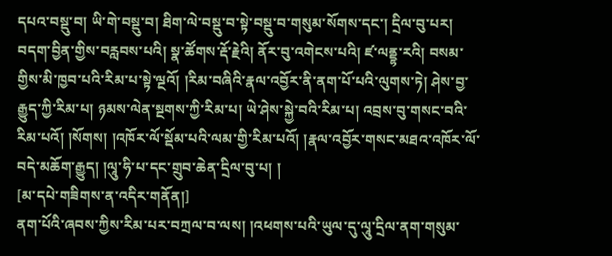དཔའ་བསྡུ་བ། ཡི་གེ་བསྡུ་བ། ཐིག་ལེ་བསྡུ་བ་སྟེ་བསྡུ་བ་གསུམ་སོགས་དང་། དྲིལ་བུ་པར། བདག་བྱིན་གྱིས་བརླབས་པའི། སྣ་ཚོགས་རྡོ་རྗེའི། ནོར་བུ་འགེངས་པའི། ཛ་ལནྡྷ་རའི། བསམ་གྱིས་མི་ཁྱབ་པའི་རིམ་པ་སྟེ་ལྔའོ། །རིམ་བཞིའི་རྣལ་འབྱོར་ནི་ནག་པོ་པའི་ལུགས་ཏེ། ཤེས་བྱ་རྒྱུད་ཀྱི་རིམ་པ། ཉམས་ལེན་སྔགས་ཀྱི་རིམ་པ། ཡེ་ཤེས་སྐྱེ་བའི་རིམ་པ། འབྲས་བུ་གསང་བའི་རིམ་པའོ། །སོགས། །འཁོར་ལོ་སྡོམ་པའི་ལམ་གྱི་རིམ་པའོ། །རྣལ་འབྱོར་གསང་མཐའ་འཁོར་ལོ་བདེ་མཆོག་རྒྱུད། །ལཱུ་ཧི་པ་དང་གྲུབ་ཆེན་དྲིལ་བུ་པ། །
[མ་དཔེ་གཟིགས་ན་འདིར་གནོན།]
ནག་པོའི་ཞབས་ཀྱིས་རིམ་པར་བཀྲལ་བ་ལས། །འཕགས་པའི་ཡུལ་དུ་ལཱུ་དྲིལ་ནག་གསུམ་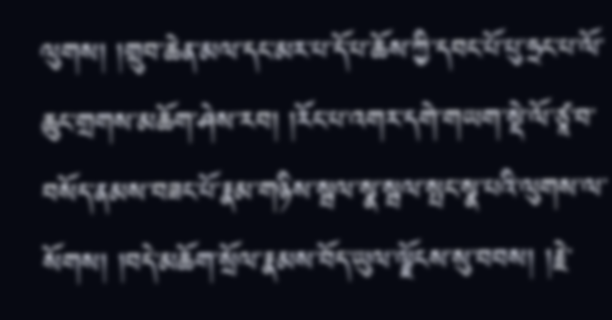ལུགས། །གྲུབ་ཆེན་མལ་དང་མར་པ་དོ་པ་ཆོས་ཀྱི་དབང་པོ་པུ་ཧྲང་པ་ལོ་ཆུང་གྲགས་མཆོག་ཤེས་རབ། །རོང་པ་འགར་དགེ་གཡག་སྡེ་ལོ་ཙཱ་བ་བསོད་ནམས་བཟང་པོ་རྣམ་གཉིས་སྦལ་སྣ་སྦལ་སྤང་སྣ་པའི་ལུགས་ལ་སོགས། །བདེ་མཆོག་སྲོལ་རྣམས་བོད་ཡུལ་ལྗོངས་སུ་བབས། །རྗེ་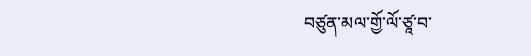བཙུན་མལ་གྱོ་ལོ་ཙཱ་བ་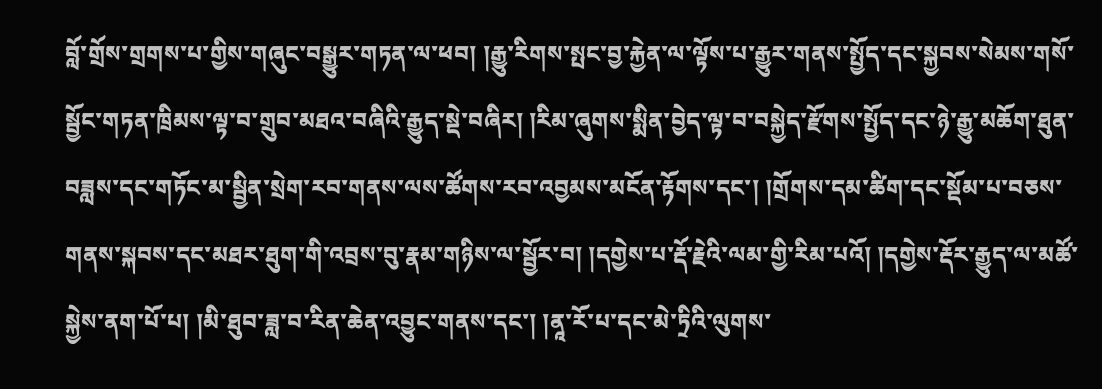བློ་གྲོས་གྲགས་པ་གྱིས་གཞུང་བསྒྱུར་གཏན་ལ་ཕབ། །རྒྱུ་རིགས་སྤང་བྱ་རྐྱེན་ལ་ལྟོས་པ་རྒྱུར་གནས་སྤྱོད་དང་སྐྱབས་སེམས་གསོ་སྦྱོང་གཏན་ཁྲིམས་ལྟ་བ་གྲུབ་མཐའ་བཞིའི་རྒྱུད་སྡེ་བཞིར། །རིམ་ཞུགས་སྨིན་བྱེད་ལྟ་བ་བསྐྱེད་རྫོགས་སྤྱོད་དང་ཉེ་རྒྱུ་མཆོག་ཐུན་བཟླས་དང་གཏོང་མ་སྦྱིན་སྲེག་རབ་གནས་ལས་ཚོགས་རབ་འབྱམས་མངོན་རྟོགས་དང་། །གྲོགས་དམ་ཚིག་དང་སྡོམ་པ་བཅས་གནས་སྐབས་དང་མཐར་ཐུག་གི་འབྲས་བུ་རྣམ་གཉིས་ལ་སྦྱོར་བ། །དགྱེས་པ་རྡོ་རྗེའི་ལམ་གྱི་རིམ་པའོ། །དགྱེས་རྡོར་རྒྱུད་ལ་མཚོ་སྐྱེས་ནག་པོ་པ། །མི་ཐུབ་ཟླ་བ་རིན་ཆེན་འབྱུང་གནས་དང་། །ནཱ་རོ་པ་དང་མེ་ཏྲིའི་ལུགས་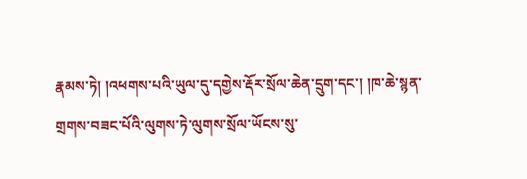རྣམས་ཏེ། །འཕགས་པའི་ཡུལ་དུ་དགྱེས་རྡོར་སྲོལ་ཆེན་དྲུག་དང་། །ཁ་ཆེ་སྙན་གྲགས་བཟང་པོའི་ལུགས་ཏེ་ལུགས་སྲོལ་ཡོངས་སུ་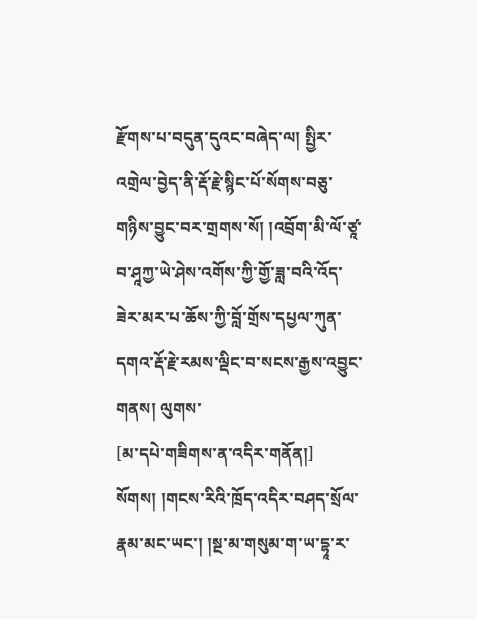རྫོགས་པ་བདུན་དུའང་བཞེད་ལ། སྤྱིར་འགྲེལ་བྱེད་ནི་རྡོ་རྗེ་སྙིང་པོ་སོགས་བཅུ་གཉིས་བྱུང་བར་གྲགས་སོ། །འབྲོག་མི་ལོ་ཙཱ་བ་ཤཱཀྱ་ཡེ་ཤེས་འགོས་ཀྱི་གྱོ་ཟླ་བའི་འོད་ཟེར་མར་པ་ཆོས་ཀྱི་བློ་གྲོས་དཔྱལ་ཀུན་དགའ་རྡོ་རྗེ་རམས་ལྡིང་བ་སངས་རྒྱས་འབྱུང་གནས། ལུགས་
[མ་དཔེ་གཟིགས་ན་འདིར་གནོན།]
སོགས། །གངས་རིའི་ཁྲོད་འདིར་བཤད་སྲོལ་རྣམ་མང་ཡང་། །སྔ་མ་གསུམ་ག་ཡ་དྷཱ་ར་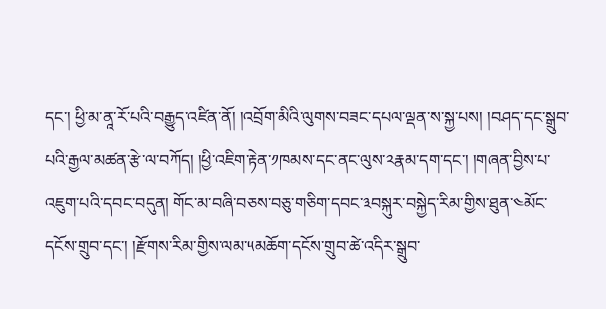དང་། ཕྱི་མ་ནཱ་རོ་པའི་བརྒྱུད་འཛིན་ནོ། །འབྲོག་མིའི་ལུགས་བཟང་དཔལ་ལྡན་ས་སྐྱ་པས། །བཤད་དང་སྒྲུབ་པའི་རྒྱལ་མཚན་རྩེ་ལ་བཀོད། །ཕྱི་འཇིག་རྟེན་༡ཁམས་དང་ནང་ལུས་༢རྣམ་དག་དང་། །གཞན་བྱིས་པ་འཇུག་པའི་དབང་བདུན། གོང་མ་བཞི་བཅས་བཅུ་གཅིག་དབང་༣བསྐུར་བསྐྱེད་རིམ་གྱིས་ཐུན་༤མོང་དངོས་གྲུབ་དང་། །རྫོགས་རིམ་གྱིས་ལམ་༥མཆོག་དངོས་གྲུབ་ཚེ་འདིར་སྒྲུབ་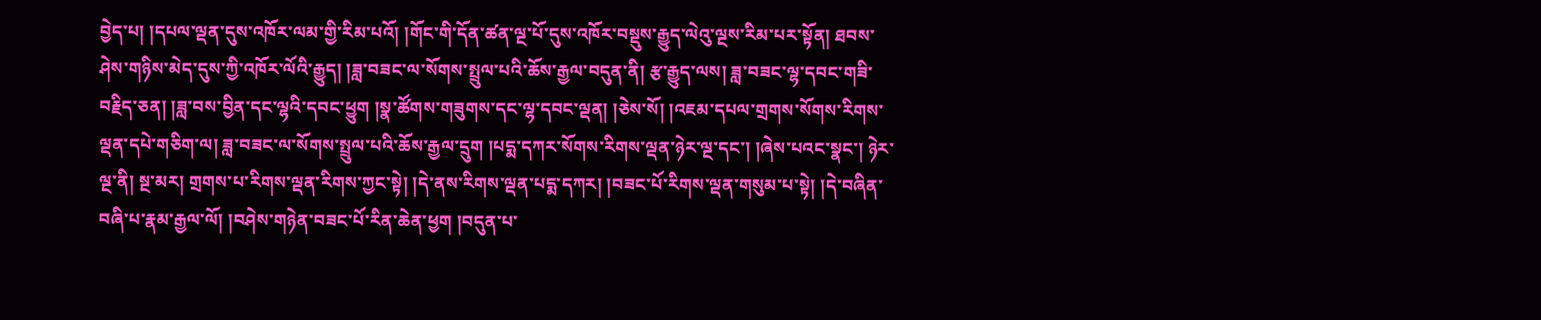བྱེད་པ། །དཔལ་ལྡན་དུས་འཁོར་ལམ་གྱི་རིམ་པའོ། །གོང་གི་དོན་ཚན་ལྔ་པོ་དུས་འཁོར་བསྡུས་རྒྱུད་ལེའུ་ལྔས་རིམ་པར་སྟོན། ཐབས་ཤེས་གཉིས་མེད་དུས་ཀྱི་འཁོར་ལོའི་རྒྱུད། །ཟླ་བཟང་ལ་སོགས་སྤྲུལ་པའི་ཆོས་རྒྱལ་བདུན་ནི། རྩ་རྒྱུད་ལས། ཟླ་བཟང་ལྷ་དབང་གཟི་བརྗིད་ཅན། །ཟླ་བས་བྱིན་དང་ལྷའི་དབང་ཕྱུག །སྣ་ཚོགས་གཟུགས་དང་ལྷ་དབང་ལྡན། །ཅེས་སོ། །འཇམ་དཔལ་གྲགས་སོགས་རིགས་ལྡན་དཔེ་གཅིག་ལ། ཟླ་བཟང་ལ་སོགས་སྤྲུལ་པའི་ཆོས་རྒྱལ་དྲུག །པདྨ་དཀར་སོགས་རིགས་ལྡན་ཉེར་ལྔ་དང་། །ཞེས་པའང་སྣང་། ཉེར་ལྔ་ནི། སྔ་མར། གྲགས་པ་རིགས་ལྡན་རིགས་ཀྱང་སྟེ། །དེ་ནས་རིགས་ལྡན་པདྨ་དཀར། །བཟང་པོ་རིགས་ལྡན་གསུམ་པ་སྟེ། །དེ་བཞིན་བཞི་པ་རྣམ་རྒྱལ་ལོ། །བཤེས་གཉེན་བཟང་པོ་རིན་ཆེན་ཕྱག །བདུན་པ་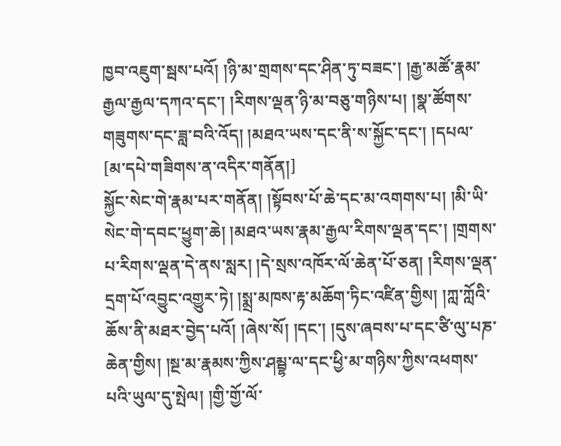ཁྱབ་འཇུག་སྦས་པའོ། །ཉི་མ་གྲགས་དང་ཤིན་ཏུ་བཟང་། །རྒྱ་མཚོ་རྣམ་རྒྱལ་རྒྱལ་དཀའ་དང་། །རིགས་ལྡན་ཉི་མ་བཅུ་གཉིས་པ། །སྣ་ཚོགས་གཟུགས་དང་ཟླ་བའི་འོད། །མཐའ་ཡས་དང་ནི་ས་སྐྱོང་དང་། །དཔལ་
[མ་དཔེ་གཟིགས་ན་འདིར་གནོན།]
སྐྱོང་སེང་གེ་རྣམ་པར་གནོན། །སྟོབས་པོ་ཆེ་དང་མ་འགགས་པ། །མི་ཡི་སེང་གེ་དབང་ཕྱུག་ཆེ། །མཐའ་ཡས་རྣམ་རྒྱལ་རིགས་ལྡན་དང་། །གྲགས་པ་རིགས་ལྡན་དེ་ནས་སླར། །དེ་སྲས་འཁོར་ལོ་ཆེན་པོ་ཅན། །རིགས་ལྡན་དྲག་པོ་འབྱུང་འགྱུར་ཏེ། །སྨྲ་མཁས་རྟ་མཆོག་ཏིང་འཛིན་གྱིས། །ཀླ་ཀློའི་ཆོས་ནི་མཐར་བྱེད་པའོ། །ཞེས་སོ། །དང་། །དུས་ཞབས་པ་དང་ཙི་ལུ་པཎ་ཆེན་གྱིས། །སྔ་མ་རྣམས་ཀྱིས་ཤམྦྷ་ལ་དང་ཕྱི་མ་གཉིས་ཀྱིས་འཕགས་པའི་ཡུལ་དུ་སྤེལ། །གྱི་གྱོ་ལོ་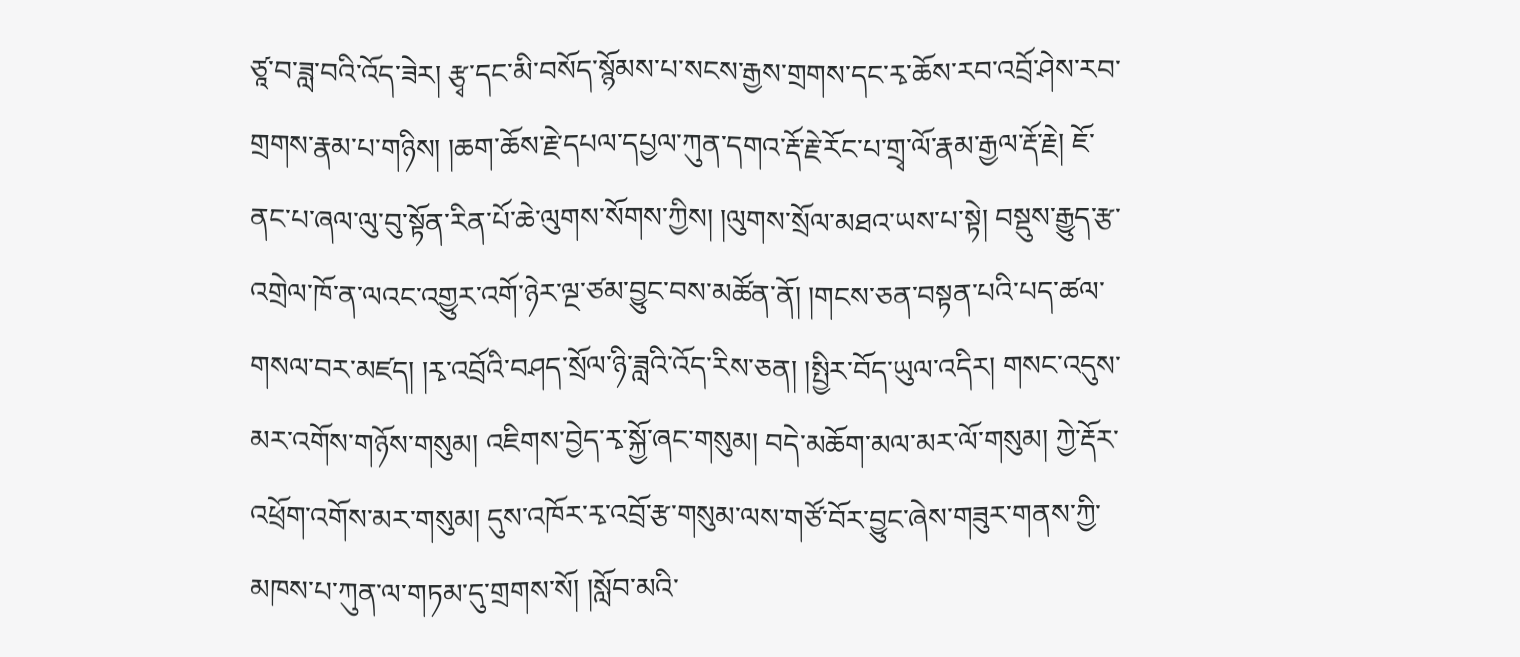ཙཱ་བ་ཟླ་བའི་འོད་ཟེར། རྩྭ་དང་མི་བསོད་སྙོམས་པ་སངས་རྒྱས་གྲགས་དང་རྭ་ཆོས་རབ་འབྲོ་ཤེས་རབ་གྲགས་རྣམ་པ་གཉིས། །ཆག་ཆོས་རྗེ་དཔལ་དཔྱལ་ཀུན་དགའ་རྡོ་རྗེ་རོང་པ་གྲྭ་ལོ་རྣམ་རྒྱལ་རྡོ་རྗེ། ཇོ་ནང་པ་ཞལ་ལུ་བུ་སྟོན་རིན་པོ་ཆེ་ལུགས་སོགས་ཀྱིས། །ལུགས་སྲོལ་མཐའ་ཡས་པ་སྟེ། བསྡུས་རྒྱུད་རྩ་འགྲེལ་ཁོ་ན་ལའང་འགྱུར་འགོ་ཉེར་ལྔ་ཙམ་བྱུང་བས་མཚོན་ནོ། །གངས་ཅན་བསྟན་པའི་པད་ཚལ་གསལ་བར་མཛད། །རྭ་འབྲོའི་བཤད་སྲོལ་ཉི་ཟླའི་འོད་རིས་ཅན། །སྤྱིར་བོད་ཡུལ་འདིར། གསང་འདུས་མར་འགོས་གཉོས་གསུམ། འཇིགས་བྱེད་རྭ་སྐྱོ་ཞང་གསུམ། བདེ་མཆོག་མལ་མར་ལོ་གསུམ། ཀྱེ་རྡོར་འཕྲོག་འགོས་མར་གསུམ། དུས་འཁོར་རྭ་འབྲོ་རྩ་གསུམ་ལས་གཙོ་བོར་བྱུང་ཞེས་གཟུར་གནས་ཀྱི་མཁས་པ་ཀུན་ལ་གཏམ་དུ་གྲགས་སོ། །སློབ་མའི་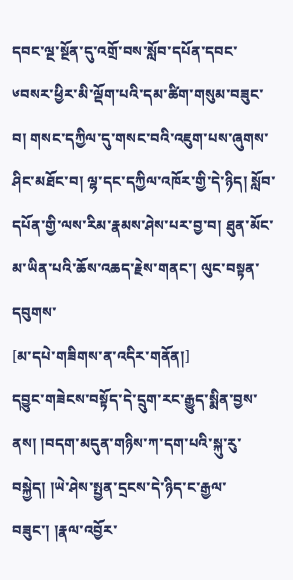དབང་ལྔ་སྔོན་དུ་འགྲོ་བས་སློབ་དཔོན་དབང་༦བསར་ཕྱིར་མི་ལྡོག་པའི་དམ་ཚིག་གསུམ་བཟུང་བ། གསང་དཀྱིལ་དུ་གསང་བའི་འཇུག་པས་ཞུགས་ཤིང་མཐོང་བ། ལྷ་དང་དཀྱིལ་འཁོར་གྱི་དེ་ཉིད། སློབ་དཔོན་གྱི་ལས་རིམ་རྣམས་ཤེས་པར་བྱ་བ། ཐུན་མོང་མ་ཡིན་པའི་ཆོས་འཆད་རྗེས་གནང་། ལུང་བསྟན་དབུགས་
[མ་དཔེ་གཟིགས་ན་འདིར་གནོན།]
དབྱུང་གཟེངས་བསྟོད་དེ་དྲུག་རང་རྒྱུད་སྨིན་བྱས་ནས། །བདག་མདུན་གཉིས་ཀ་དག་པའི་སྐུ་རུ་བསྐྱེད། །ཡེ་ཤེས་སྤྱན་དྲངས་དེ་ཉིད་ང་རྒྱལ་བཟུང་། །རྣལ་འབྱོར་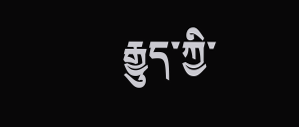རྒྱུད་ཀྱི་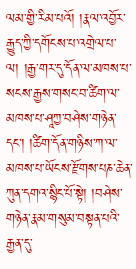ལམ་གྱི་རིམ་པའོ། །རྣལ་འབྱོར་རྒྱུད་ཀྱི་དགོངས་པ་འགྲེལ་པ་ལ། །རྒྱ་གར་དུ་དོན་ལ་མཁས་པ་སངས་རྒྱས་གསང་བ་ཚིག་ལ་མཁས་པ་ཤཱཀྱ་བཤེས་གཉེན་དང་། །ཚིག་དོན་གཉིས་ཀ་ལ་མཁས་པ་ཡོངས་རྫོགས་པཎ་ཆེན་ཀུན་དགའ་སྙིང་པོ་སྟེ། །བཤེས་གཉེན་རྣམ་གསུམ་བསྟན་པའི་རྒྱན་དུ་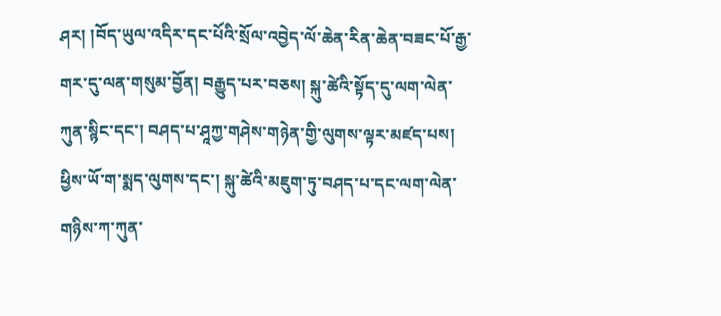ཤར། །བོད་ཡུལ་འདིར་དང་པོའི་སྲོལ་འབྱེད་ལོ་ཆེན་རིན་ཆེན་བཟང་པོ་རྒྱ་གར་དུ་ལན་གསུམ་བྱོན། བརྒྱུད་པར་བཅས། སྐུ་ཚེའི་སྟོད་དུ་ལག་ལེན་ཀུན་སྙིང་དང་། བཤད་པ་ཤཱཀྱ་གཤེས་གཉེན་གྱི་ལུགས་ལྟར་མཛད་པས། ཕྱིས་ཡོ་ག་སྨད་ལུགས་དང་། སྐུ་ཚེའི་མཇུག་ཏུ་བཤད་པ་དང་ལག་ལེན་གཉིས་ཀ་ཀུན་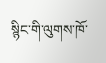སྙིང་གི་ལུགས་ཁོ་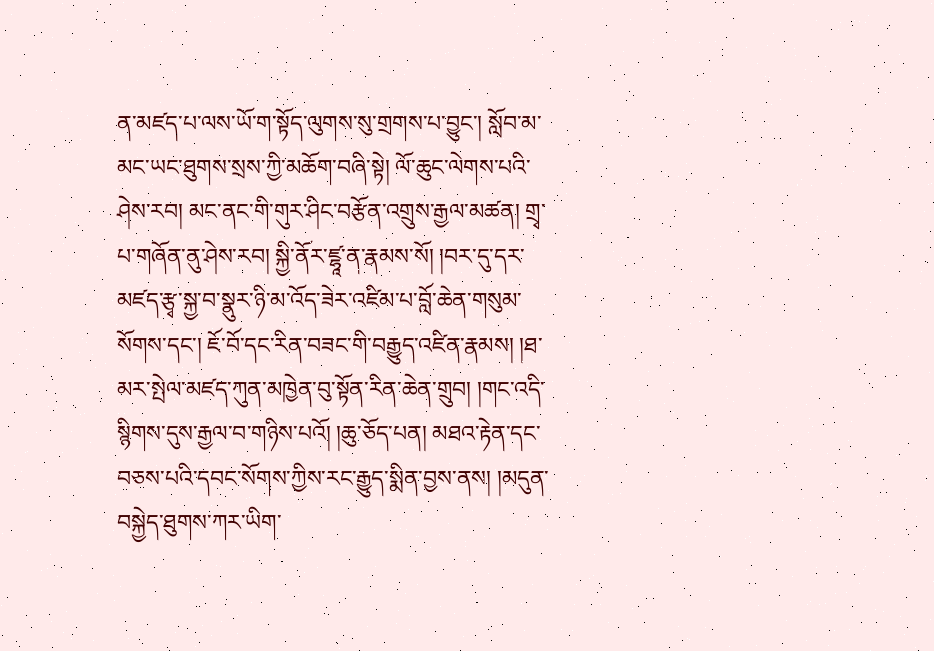ན་མཛད་པ་ལས་ཡོ་ག་སྟོད་ལུགས་སུ་གྲགས་པ་བྱུང་། སློབ་མ་མང་ཡང་ཐུགས་སྲས་ཀྱི་མཆོག་བཞི་སྟེ། ལོ་ཆུང་ལེགས་པའི་ཤེས་རབ། མང་ནང་གི་གུར་ཤིང་བརྩོན་འགྲུས་རྒྱལ་མཚན། གྲྭ་པ་གཞོན་ནུ་ཤེས་རབ། སྐྱི་ནོར་ཛྷཱ་ན་རྣམས་སོ། །བར་དུ་དར་མཛད་རྩྭ་སྐྱ་བ་སྣུར་ཉི་མ་འོད་ཟེར་འཛིམ་པ་བློ་ཆེན་གསུམ་སོགས་དང་། ཇོ་བོ་དང་རིན་བཟང་གི་བརྒྱུད་འཛིན་རྣམས། །ཐ་མར་སྤེལ་མཛད་ཀུན་མཁྱེན་བུ་སྟོན་རིན་ཆེན་གྲུབ། །གང་འདི་སྙིགས་དུས་རྒྱལ་བ་གཉིས་པའོ། །ཆུ་ཅོད་པན། མཐའ་རྟེན་དང་བཅས་པའི་དབང་སོགས་ཀྱིས་རང་རྒྱུད་སྨིན་བྱས་ནས། །མདུན་བསྐྱེད་ཐུགས་ཀར་ཡིག་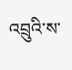འབྲུའི་ས་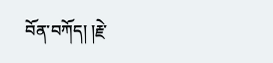བོན་བཀོད། །རྗེ་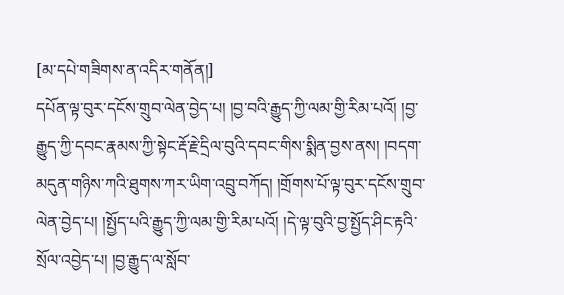[མ་དཔེ་གཟིགས་ན་འདིར་གནོན།]
དཔོན་ལྟ་བུར་དངོས་གྲུབ་ལེན་བྱེད་པ། །བྱ་བའི་རྒྱུད་ཀྱི་ལམ་གྱི་རིམ་པའོ། །བྱ་རྒྱུད་ཀྱི་དབང་རྣམས་ཀྱི་སྟེང་རྡོ་རྗེ་དྲིལ་བུའི་དབང་གིས་སྨིན་བྱས་ནས། །བདག་མདུན་གཉིས་ཀའི་ཐུགས་ཀར་ཡིག་འབྲུ་བཀོད། །གྲོགས་པོ་ལྟ་བུར་དངོས་གྲུབ་ལེན་བྱེད་པ། །སྤྱོད་པའི་རྒྱུད་ཀྱི་ལམ་གྱི་རིམ་པའོ། །དེ་ལྟ་བུའི་བྱ་སྤྱོད་ཤིང་རྟའི་སྲོལ་འབྱེད་པ། །བྱ་རྒྱུད་ལ་སློབ་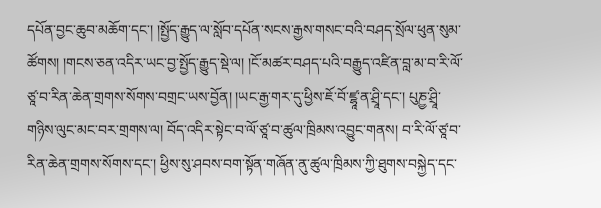དཔོན་བྱང་ཆུབ་མཆོག་དང་། །སྤྱོད་རྒྱུད་ལ་སློབ་དཔོན་སངས་རྒྱས་གསང་བའི་བཤད་སྲོལ་ཕུན་སུམ་ཚོགས། །གངས་ཅན་འདིར་ཡང་བྱ་སྤྱོད་རྒྱུད་སྡེ་ལ། །ངོ་མཚར་བཤད་པའི་བརྒྱུད་འཛིན་བླ་མ་བ་རི་ལོ་ཙཱ་བ་རིན་ཆེན་གྲགས་སོགས་བགྲང་ཡས་བྱོན། །ཡང་རྒྱ་གར་དུ་ཕྱིས་ཇོ་བོ་ཛྷཱ་ན་ཤྲཱི་དང་། པུཎྱ་ཤྲཱི་གཉིས་ལུང་མང་བར་གྲགས་ལ། བོད་འདིར་སྟེང་བ་ལོ་ཙཱ་བ་ཚུལ་ཁྲིམས་འབྱུང་གནས། བ་རི་ལོ་ཙཱ་བ་རིན་ཆེན་གྲགས་སོགས་དང་། ཕྱིས་སུ་ཤབས་བག་སྟོན་གཞོན་ནུ་ཚུལ་ཁྲིམས་ཀྱི་ཐུགས་བསྐྱེད་དང་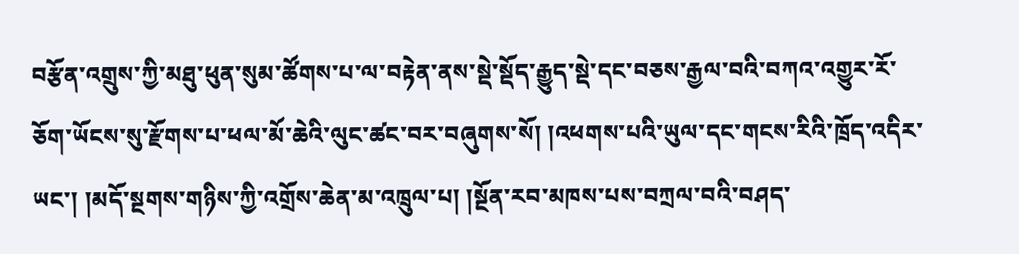བརྩོན་འགྲུས་ཀྱི་མཐུ་ཕུན་སུམ་ཚོགས་པ་ལ་བརྟེན་ནས་སྡེ་སྡོད་རྒྱུད་སྡེ་དང་བཅས་རྒྱལ་བའི་བཀའ་འགྱུར་རོ་ཅོག་ཡོངས་སུ་རྫོགས་པ་ཕལ་མོ་ཆེའི་ལུང་ཚང་བར་བཞུགས་སོ། །འཕགས་པའི་ཡུལ་དང་གངས་རིའི་ཁྲོད་འདིར་ཡང་། །མདོ་སྔགས་གཉིས་ཀྱི་འགྲོས་ཆེན་མ་འཁྲུལ་པ། །སྔོན་རབ་མཁས་པས་བཀྲལ་བའི་བཤད་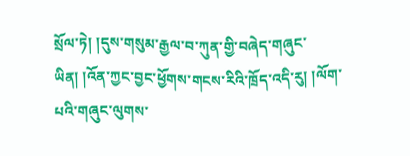སྲོལ་ཏེ། །དུས་གསུམ་རྒྱལ་བ་ཀུན་གྱི་བཞེད་གཞུང་ཡིན། །འོན་ཀྱང་བྱང་ཕྱོགས་གངས་རིའི་ཁྲོད་འདི་རུ། །ལོག་པའི་གཞུང་ལུགས་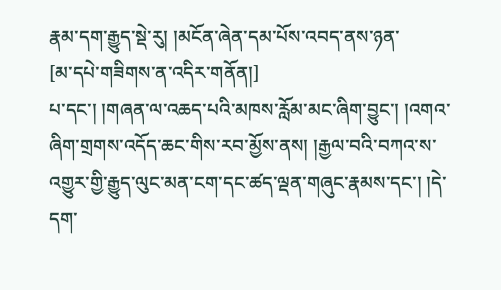རྣམ་དག་རྒྱུད་སྡེ་རུ། །མངོན་ཞེན་དམ་པོས་འབད་ནས་ཉན་
[མ་དཔེ་གཟིགས་ན་འདིར་གནོན།]
པ་དང་། །གཞན་ལ་འཆད་པའི་མཁས་རློམ་མང་ཞིག་བྱུང་། །འགའ་ཞིག་གྲགས་འདོད་ཆང་གིས་རབ་མྱོས་ནས། །རྒྱལ་བའི་བཀའ་ས་འགྱུར་གྱི་རྒྱུད་ལུང་མན་ངག་དང་ཚད་ལྡན་གཞུང་རྣམས་དང་། །དེ་དག་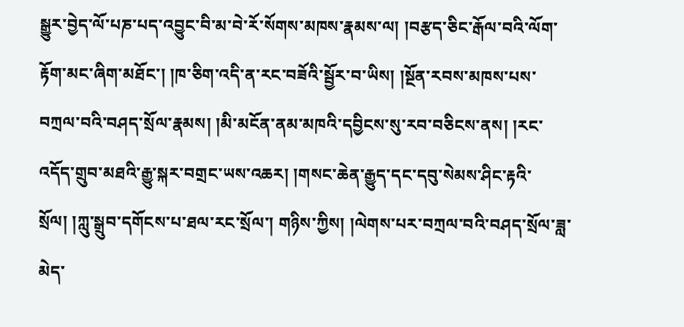སྒྱུར་བྱེད་ལོ་པཎ་པད་འབྱུང་བི་མ་བེ་རོ་སོགས་མཁས་རྣམས་ལ། །བརྩད་ཅིང་རྒོལ་བའི་ལོག་རྟོག་མང་ཞིག་མཐོང་། །ཁ་ཅིག་འདི་ན་རང་བཟོའི་སྦྱོར་བ་ཡིས། །སྔོན་རབས་མཁས་པས་བཀྲལ་བའི་བཤད་སྲོལ་རྣམས། །མི་མངོན་ནམ་མཁའི་དབྱིངས་སུ་རབ་བཅིངས་ནས། །རང་འདོད་གྲུབ་མཐའི་རྒྱུ་སྐར་བགྲང་ཡས་འཆར། །གསང་ཆེན་རྒྱུད་དང་དབུ་སེམས་ཤིང་རྟའི་སྲོལ། །ཀླུ་སྒྲུབ་དགོངས་པ་ཐལ་རང་སྲོལ་། གཉིས་ཀྱིས། །ལེགས་པར་བཀྲལ་བའི་བཤད་སྲོལ་ཟླ་མེད་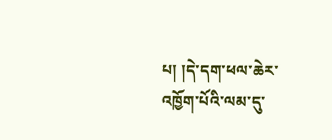པ། །དེ་དག་ཕལ་ཆེར་འཁྱོག་པོའི་ལམ་དུ་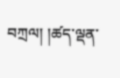བཀྲལ། །ཚད་ལྡན་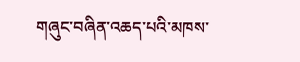གཞུང་བཞིན་འཆད་པའི་མཁས་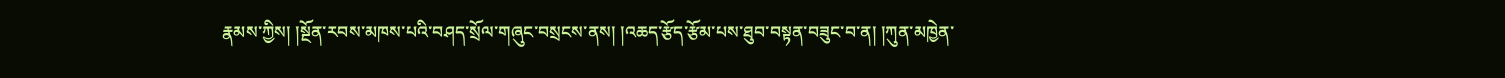རྣམས་ཀྱིས། །སྔོན་རབས་མཁས་པའི་བཤད་སྲོལ་གཞུང་བསྲངས་ནས། །འཆད་རྩོད་རྩོམ་པས་ཐུབ་བསྟན་བཟུང་བ་ན། །ཀུན་མཁྱེན་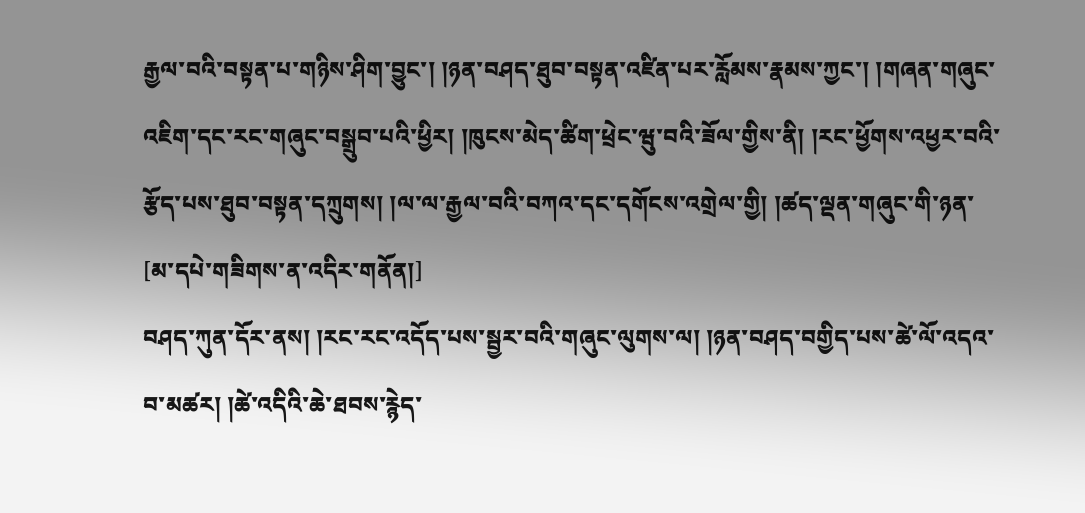རྒྱལ་བའི་བསྟན་པ་གཉིས་ཤིག་བྱུང་། །ཉན་བཤད་ཐུབ་བསྟན་འཛིན་པར་རློམས་རྣམས་ཀྱང་། །གཞན་གཞུང་འཇིག་དང་རང་གཞུང་བསྒྲུབ་པའི་ཕྱིར། །ཁུངས་མེད་ཚིག་ཕྲེང་ཝུ་བའི་ཟོལ་གྱིས་ནི། །རང་ཕྱོགས་འཕྱར་བའི་རྩོད་པས་ཐུབ་བསྟན་དཀྲུགས། །ལ་ལ་རྒྱལ་བའི་བཀའ་དང་དགོངས་འགྲེལ་གྱི། །ཚད་ལྡན་གཞུང་གི་ཉན་
[མ་དཔེ་གཟིགས་ན་འདིར་གནོན།]
བཤད་ཀུན་དོར་ནས། །རང་རང་འདོད་པས་སྦྱར་བའི་གཞུང་ལུགས་ལ། །ཉན་བཤད་བགྱིད་པས་ཚེ་ལོ་འདའ་བ་མཚར། །ཚེ་འདིའི་ཆེ་ཐབས་རྙེད་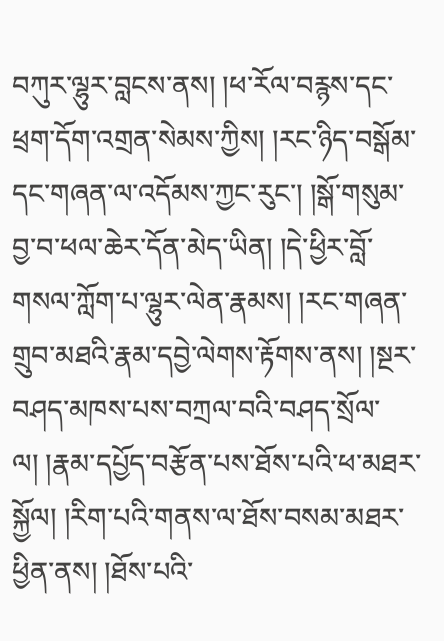བཀུར་ལྷུར་བླངས་ནས། །ཕ་རོལ་བརྙས་དང་ཕྲག་དོག་འགྲན་སེམས་ཀྱིས། །རང་ཉིད་བསྒོམ་དང་གཞན་ལ་འདོམས་ཀྱང་རུང་། །སྒོ་གསུམ་བྱ་བ་ཕལ་ཆེར་དོན་མེད་ཡིན། །དེ་ཕྱིར་བློ་གསལ་ཀློག་པ་ལྷུར་ལེན་རྣམས། །རང་གཞན་གྲུབ་མཐའི་རྣམ་དབྱེ་ལེགས་རྟོགས་ནས། །སྔར་བཤད་མཁས་པས་བཀྲལ་བའི་བཤད་སྲོལ་ལ། །རྣམ་དཔྱོད་བརྩོན་པས་ཐོས་པའི་ཕ་མཐར་སྐྱོལ། །རིག་པའི་གནས་ལ་ཐོས་བསམ་མཐར་ཕྱིན་ནས། །ཐོས་པའི་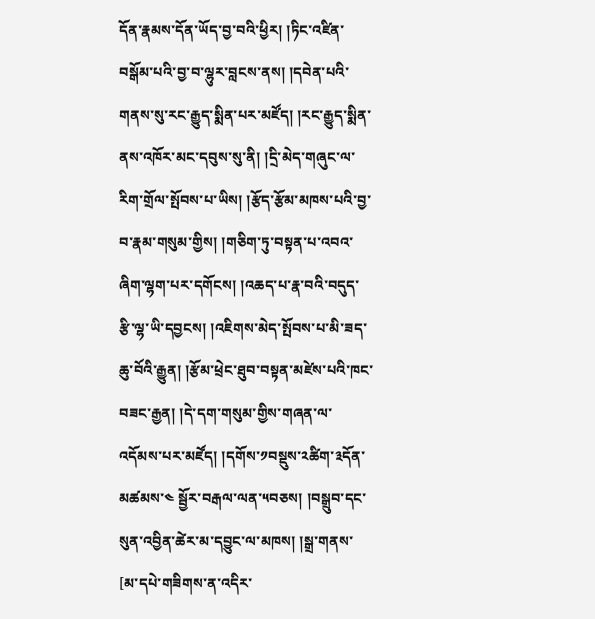དོན་རྣམས་དོན་ཡོད་བྱ་བའི་ཕྱིར། །ཏིང་འཛིན་བསྒོམ་པའི་བྱ་བ་ལྷུར་བླངས་ནས། །དབེན་པའི་གནས་སུ་རང་རྒྱུད་སྨིན་པར་མཛོད། །རང་རྒྱུད་སྨིན་ནས་འཁོར་མང་དབུས་སུ་ནི། །དྲི་མེད་གཞུང་ལ་རིག་གྲོལ་སྤོབས་པ་ཡིས། །རྩོད་རྩོམ་མཁས་པའི་བྱ་བ་རྣམ་གསུམ་གྱིས། །གཅིག་ཏུ་བསྟན་པ་འབའ་ཞིག་ལྷག་པར་དགོངས། །འཆད་པ་རྣ་བའི་བདུད་རྩི་ལྷ་ཡི་དབྱངས། །འཇིགས་མེད་སྤོབས་པ་མི་ཟད་ཆུ་བོའི་རྒྱུན། །རྩོམ་ཕྲེང་ཐུབ་བསྟན་མཛེས་པའི་ཁང་བཟང་རྒྱན། །དེ་དག་གསུམ་གྱིས་གཞན་ལ་འདོམས་པར་མཛོད། །དགོས་༡བསྡུས་༢ཚིག་༣དོན་མཚམས་༤ སྦྱོར་བརྒལ་ལན་༥བཅས། །བསྒྲུབ་དང་སུན་འབྱིན་ཚེར་མ་དབྱུང་ལ་མཁས། །སྒྲ་གནས་
[མ་དཔེ་གཟིགས་ན་འདིར་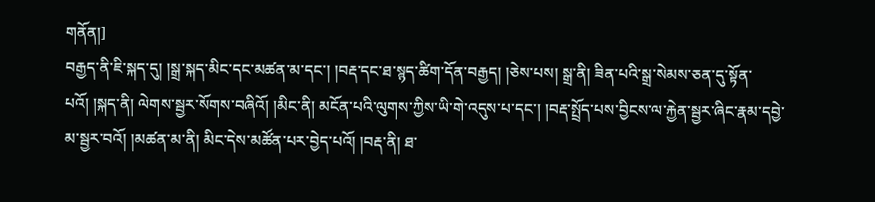གནོན།]
བརྒྱད་ནི་ཇི་སྐད་དུ། །སྒྲ་སྐད་མིང་དང་མཚན་མ་དང་། །བརྡ་དང་ཐ་སྙད་ཚིག་དོན་བརྒྱད། །ཅེས་པས། སྒྲ་ནི། ཟིན་པའི་སྒྲ་སེམས་ཅན་དུ་སྟོན་པའོ། །སྐད་ནི། ལེགས་སྦྱར་སོགས་བཞིའོ། །མིང་ནི། མངོན་པའི་ལུགས་ཀྱིས་ཡི་གེ་འདུས་པ་དང་། །བརྡ་སྤྲོད་པས་བྱིངས་ལ་རྐྱེན་སྦྱར་ཞིང་རྣམ་དབྱེ་མ་སྦྱར་བའོ། །མཚན་མ་ནི། མིང་དེས་མཚོན་པར་བྱེད་པའོ། །བརྡ་ནི། ཐ་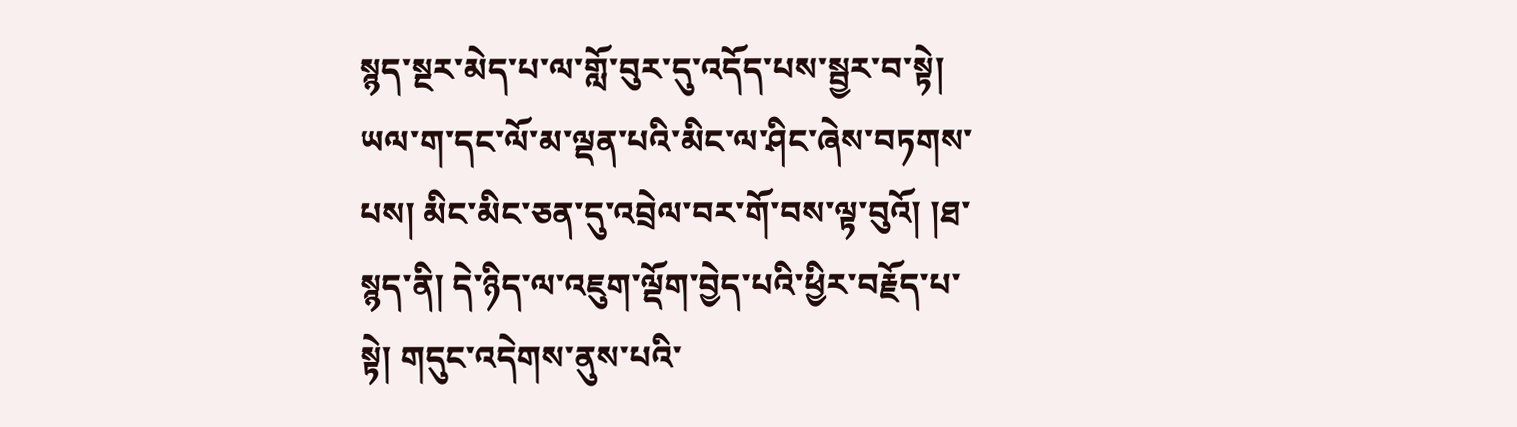སྙད་སྔར་མེད་པ་ལ་གློ་བུར་དུ་འདོད་པས་སྦྱར་བ་སྟེ། ཡལ་ག་དང་ལོ་མ་ལྡན་པའི་མིང་ལ་ཤིང་ཞེས་བཏགས་པས། མིང་མིང་ཅན་དུ་འབྲེལ་བར་གོ་བས་ལྟ་བུའོ། །ཐ་སྙད་ནི། དེ་ཉིད་ལ་འཇུག་ལྡོག་བྱེད་པའི་ཕྱིར་བརྗོད་པ་སྟེ། གདུང་འདེགས་ནུས་པའི་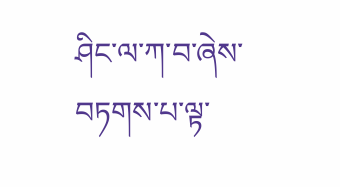ཤིང་ལ་ཀ་བ་ཞེས་བཏགས་པ་ལྟ་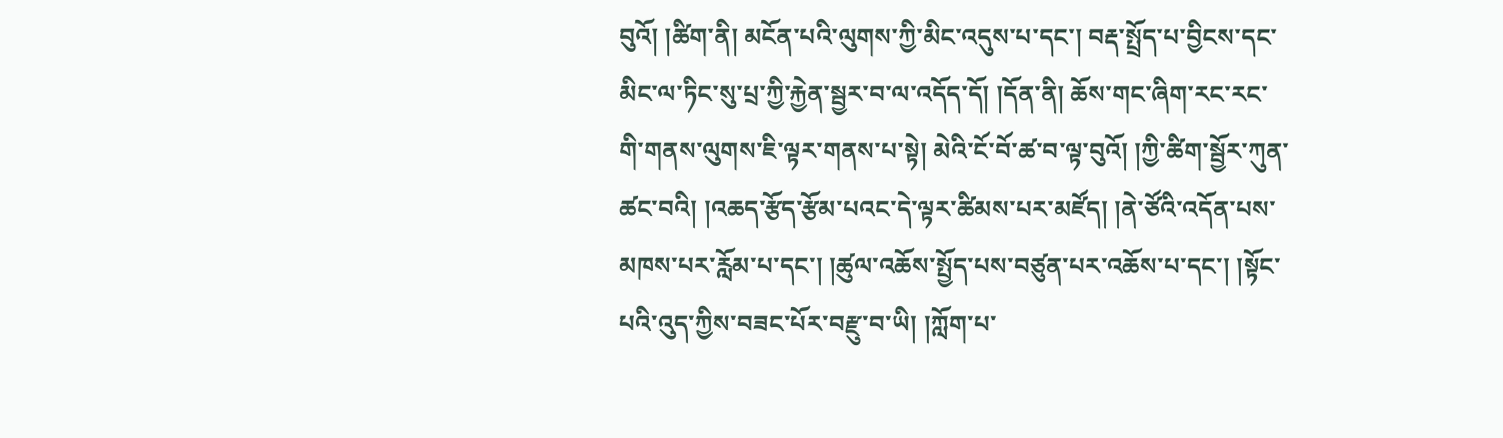བུའོ། །ཚིག་ནི། མངོན་པའི་ལུགས་ཀྱི་མིང་འདུས་པ་དང་། བརྡ་སྤྲོད་པ་བྱིངས་དང་མིང་ལ་ཏིང་སུ་པྲ་ཀྱི་རྐྱེན་སྦྱར་བ་ལ་འདོད་དོ། །དོན་ནི། ཆོས་གང་ཞིག་རང་རང་གི་གནས་ལུགས་ཇི་ལྟར་གནས་པ་སྟེ། མེའི་ངོ་བོ་ཚ་བ་ལྟ་བུའོ། །ཀྱི་ཚིག་སྦྱོར་ཀུན་ཚང་བའི། །འཆད་རྩོད་རྩོམ་པའང་དེ་ལྟར་ཚིམས་པར་མཛོད། །ནེ་ཙོའི་འདོན་པས་མཁས་པར་རློམ་པ་དང་། །ཚུལ་འཆོས་སྤྱོད་པས་བཙུན་པར་འཆོས་པ་དང་། །སྟོང་པའི་འུད་ཀྱིས་བཟང་པོར་བརྫུ་བ་ཡི། །ཀློག་པ་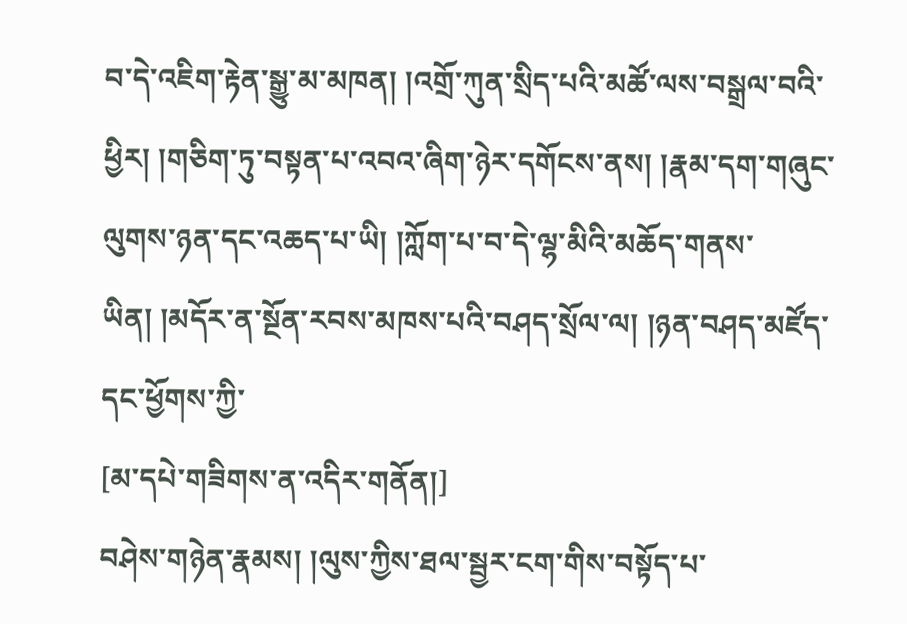བ་དེ་འཇིག་རྟེན་སྒྱུ་མ་མཁན། །འགྲོ་ཀུན་སྲིད་པའི་མཚོ་ལས་བསྒྲལ་བའི་ཕྱིར། །གཅིག་ཏུ་བསྟན་པ་འབའ་ཞིག་ཉེར་དགོངས་ནས། །རྣམ་དག་གཞུང་ལུགས་ཉན་དང་འཆད་པ་ཡི། །ཀློག་པ་བ་དེ་ལྷ་མིའི་མཆོད་གནས་ཡིན། །མདོར་ན་སྔོན་རབས་མཁས་པའི་བཤད་སྲོལ་ལ། །ཉན་བཤད་མཛོད་དང་ཕྱོགས་ཀྱི་
[མ་དཔེ་གཟིགས་ན་འདིར་གནོན།]
བཤེས་གཉེན་རྣམས། །ལུས་ཀྱིས་ཐལ་སྦྱར་ངག་གིས་བསྟོད་པ་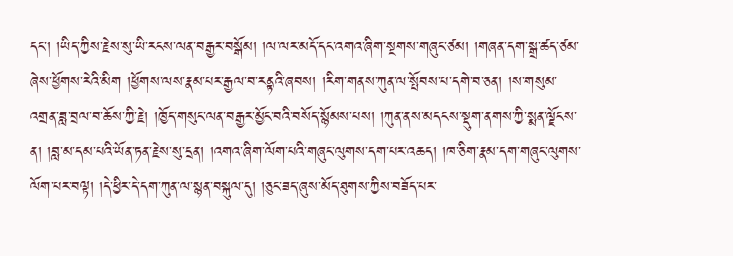དང་། །ཡིད་ཀྱིས་རྗེས་སུ་ཡི་རངས་ལན་བརྒྱར་བསྒོམ། །ལ་ལར་མདོ་དང་འགའ་ཞིག་སྔགས་གཞུང་ཙམ། །གཞན་དག་སྒྲ་ཚད་ཙམ་ཞེས་ཕྱོགས་རེའི་མིག །ཕྱོགས་ལས་རྣམ་པར་རྒྱལ་བ་རནྟའི་ཞབས། །རིག་གནས་ཀུན་ལ་སྤོབས་པ་དགེ་བ་ཅན། །ས་གསུམ་འགྲན་ཟླ་བྲལ་བ་ཆོས་ཀྱི་རྗེ། །ཁྱོད་གསུང་ལན་བརྒྱར་མྱོང་བའི་བསོད་སྙོམས་པས། །ཀུན་ནས་མདངས་སྡུག་ནགས་ཀྱི་སྨན་ལྗོངས་ན། །བླ་མ་དམ་པའི་ཡོན་ཏན་རྗེས་སུ་དྲན། །འགའ་ཞིག་ལོག་པའི་གཞུང་ལུགས་དག་པར་འཆད། །ཁ་ཅིག་རྣམ་དག་གཞུང་ལུགས་ལོག་པར་བལྟ། །དེ་ཕྱིར་དེ་དག་ཀུན་ལ་སྙན་བསྐུལ་དུ། །ཅུང་ཟད་ཞུས་མོད་ཐུགས་ཀྱིས་བཟོད་པར་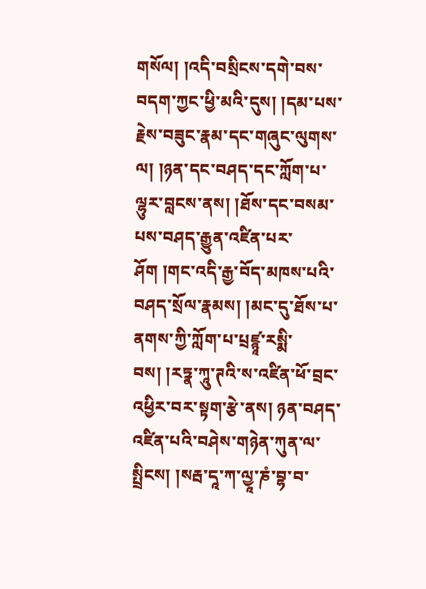གསོལ། །འདི་བསྲིངས་དགེ་བས་བདག་ཀྱང་ཕྱི་མའི་དུས། །དམ་པས་རྗེས་བཟུང་རྣམ་དང་གཞུང་ལུགས་ལ། །ཉན་དང་བཤད་དང་ཀློག་པ་ལྷུར་བླངས་ནས། །ཐོས་དང་བསམ་པས་བཤད་རྒྱུན་འཛིན་པར་ཤོག །གང་འདི་རྒྱ་བོད་མཁས་པའི་བཤད་སྲོལ་རྣམས། །མང་དུ་ཐོས་པ་ནགས་ཀྱི་ཀློག་པ་པྲཛྙཱ་རསྨི་བས། །རཏྣ་ཀཱུ་ཊའི་ས་འཛིན་ཕོ་བྲང་འཕྱིར་བར་སྟག་རྩེ་ནས། ཉན་བཤད་འཛིན་པའི་བཤེས་གཉེན་ཀུན་ལ་སྤྲིངས། །སརྦ་དཱ་ཀ་ལྱཱ་ཎཾ་བྷ་བ་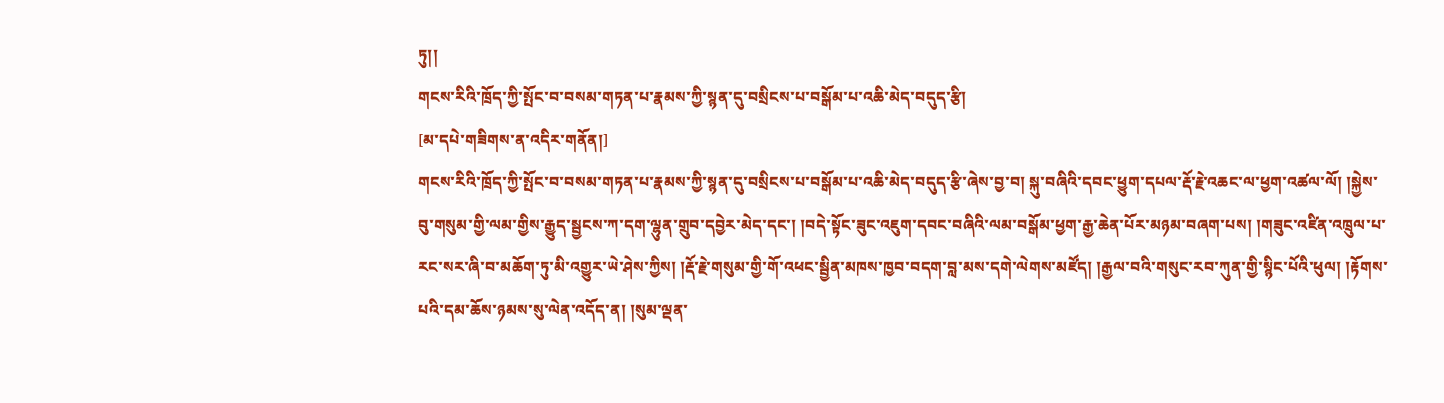ཏུ།།
གངས་རིའི་ཁྲོད་ཀྱི་སྤོང་བ་བསམ་གཏན་པ་རྣམས་ཀྱི་སྙན་དུ་བསྲིངས་པ་བསྒོམ་པ་འཆི་མེད་བདུད་རྩི།
[མ་དཔེ་གཟིགས་ན་འདིར་གནོན།]
གངས་རིའི་ཁྲོད་ཀྱི་སྤོང་བ་བསམ་གཏན་པ་རྣམས་ཀྱི་སྙན་དུ་བསྲིངས་པ་བསྒོམ་པ་འཆི་མེད་བདུད་རྩི་ཞེས་བྱ་བ། སྐུ་བཞིའི་དབང་ཕྱུག་དཔལ་རྡོ་རྗེ་འཆང་ལ་ཕྱག་འཚལ་ལོ། །སྐྱེས་བུ་གསུམ་གྱི་ལམ་གྱིས་རྒྱུད་སྦྱངས་ཀ་དག་ལྷུན་གྲུབ་དབྱེར་མེད་དང་། །བདེ་སྟོང་ཟུང་འཇུག་དབང་བཞིའི་ལམ་བསྒོམ་ཕྱག་རྒྱ་ཆེན་པོར་མཉམ་བཞག་པས། །གཟུང་འཛིན་འཁྲུལ་པ་རང་སར་ཞི་བ་མཆོག་ཏུ་མི་འགྱུར་ཡེ་ཤེས་ཀྱིས། །རྡོ་རྗེ་གསུམ་གྱི་གོ་འཕང་སྦྱིན་མཁས་ཁྱབ་བདག་བླ་མས་དགེ་ལེགས་མཛོད། །རྒྱལ་བའི་གསུང་རབ་ཀུན་གྱི་སྙིང་པོའི་ཕུལ། །རྟོགས་པའི་དམ་ཆོས་ཉམས་སུ་ལེན་འདོད་ན། །སུམ་ལྡན་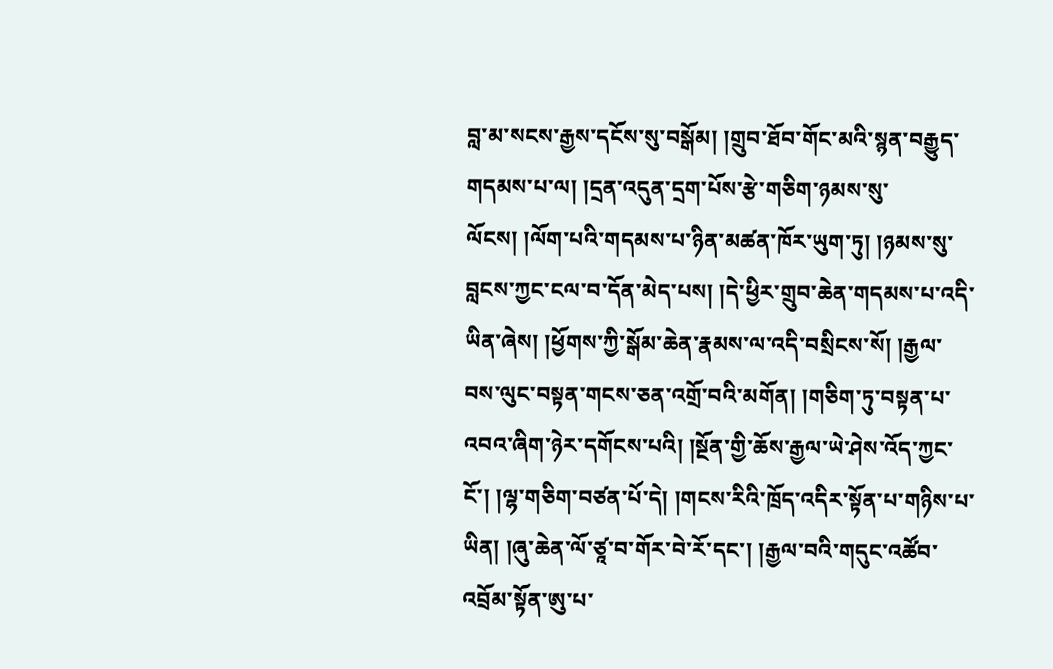བླ་མ་སངས་རྒྱས་དངོས་སུ་བསྒོམ། །གྲུབ་ཐོབ་གོང་མའི་སྙན་བརྒྱུད་གདམས་པ་ལ། །དྲན་འདུན་དྲག་པོས་རྩེ་གཅིག་ཉམས་སུ་ལོངས། །ལོག་པའི་གདམས་པ་ཉིན་མཚན་ཁོར་ཡུག་ཏུ། །ཉམས་སུ་བླངས་ཀྱང་ངལ་བ་དོན་མེད་པས། །དེ་ཕྱིར་གྲུབ་ཆེན་གདམས་པ་འདི་ཡིན་ཞེས། །ཕྱོགས་ཀྱི་སྒོམ་ཆེན་རྣམས་ལ་འདི་བསྲིངས་སོ། །རྒྱལ་བས་ལུང་བསྟན་གངས་ཅན་འགྲོ་བའི་མགོན། །གཅིག་ཏུ་བསྟན་པ་འབའ་ཞིག་ཉེར་དགོངས་པའི། །སྔོན་གྱི་ཆོས་རྒྱལ་ཡེ་ཤེས་འོད་ཀྱང་ངོ་། །ལྷ་གཅིག་བཙན་པོ་དེ། །གངས་རིའི་ཁྲོད་འདིར་སྟོན་པ་གཉིས་པ་ཡིན། །ཞུ་ཆེན་ལོ་ཙཱ་བ་གོར་བེ་རོ་དང་། །རྒྱལ་བའི་གདུང་འཚོབ་འབྲོམ་སྟོན་ཨུ་པ་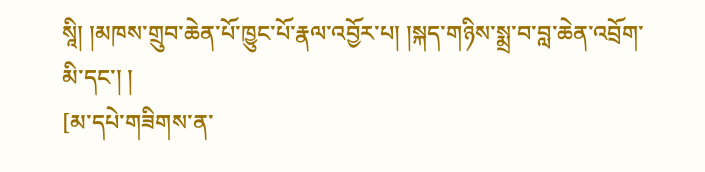སཱི། །མཁས་གྲུབ་ཆེན་པོ་ཁྱུང་པོ་རྣལ་འབྱོར་པ། །སྐད་གཉིས་སྨྲ་བ་བླ་ཆེན་འབྲོག་མི་དང་། །
[མ་དཔེ་གཟིགས་ན་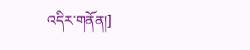འདིར་གནོན།]